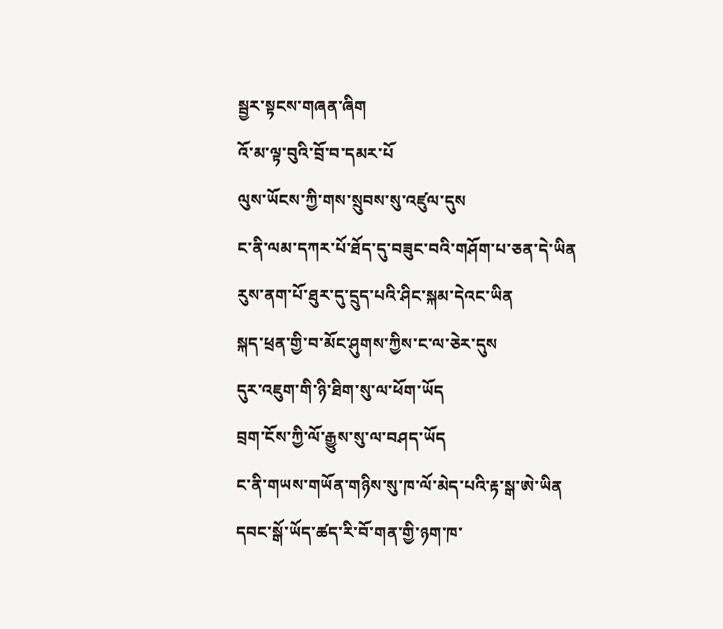སྦྱར་སྟངས་གཞན་ཞིག
འོ་མ་ལྟ་བུའི་བྲོ་བ་དམར་པོ
ལུས་ཡོངས་ཀྱི་གས་སྲུབས་སུ་འཛུལ་དུས
ང་ནི་ལམ་དཀར་པོ་ཐོད་དུ་བཟུང་བའི་གཤོག་པ་ཅན་དེ་ཡིན
རུས་ནག་པོ་ཐུར་དུ་དྲུད་པའི་ཤིང་སྐམ་དེའང་ཡིན
སྐད་ཕྲན་གྱི་བ་མོང་ཤུགས་ཀྱིས་ང་ལ་ཅེར་དུས
དུར་འཇུག་གི་ཉི་ཐིག་སུ་ལ་ཕོག་ཡོད
བྲག་ངོས་ཀྱི་ལོ་རྒྱུས་སུ་ལ་བཤད་ཡོད
ང་ནི་གཡས་གཡོན་གཉིས་སུ་ཁ་ལོ་མེད་པའི་རྟ་སྒ་ཨེ་ཡིན
དབང་སྒོ་ཡོད་ཚད་རི་བོ་གན་གྱི་ཉག་ཁ་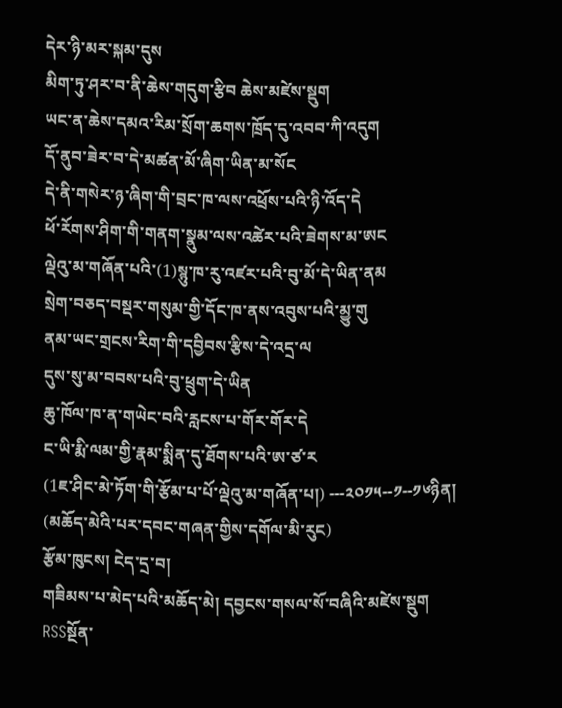དེར་ཉི་མར་སྐམ་དུས
མིག་ཏུ་ཤར་བ་ནི་ཆེས་གདུག་རྩིབ ཆེས་མཛེས་སྡུག
ཡང་ན་ཆེས་དམའ་རིམ་སྲོག་ཆགས་ཁྲོད་དུ་འབབ་ཀི་འདུག
དོ་ནུབ་ཟེར་བ་དེ་མཚན་མོ་ཞིག་ཡིན་མ་སོང
དེ་ནི་གསེར་ཉ་ཞིག་གི་བྲང་ཁ་ལས་འཕྲོས་པའི་ཉི་འོད་དེ
ཕོ་རོགས་ཤིག་གི་གནག་སྣུམ་ལས་འཚེར་པའི་ཟེགས་མ་ཨང
ལྡེའུ་མ་གཞོན་པའི་(1)སྙུ་ཁ་རུ་འཛར་པའི་བུ་མོ་དེ་ཡིན་ནམ
སྲེག་བཅད་བསྡར་གསུམ་གྱི་དོང་ཁ་ནས་འབུས་པའི་མྱུ་གུ
ནམ་ཡང་གྲངས་རིག་གི་དབྱིབས་རྩིས་དེ་འདྲ་ལ
དུས་སུ་མ་བབས་པའི་བུ་ཕྲུག་དེ་ཡིན
ཆུ་ཁོལ་ཁ་ན་གཡེང་བའི་རླངས་པ་གོར་གོར་དེ
ང་ཡི་རྨི་ལམ་གྱི་རྣམ་སྨིན་དུ་ཐོགས་པའི་ཨ་ཙ་ར
(1ཇ་ཤིང་མེ་ཏོག་གི་རྩོམ་པ་པོ་ལྡེའུ་མ་གཞོན་པ།) ---༢༠༡༥--༡--༡༦ཉིན།
(མཆོད་མེའི་པར་དབང་གཞན་གྱིས་དགོལ་མི་རུང)
རྩོམ་ཁུངས། ངེད་དྲ་བ།
གཟིམས་པ་མེད་པའི་མཆོད་མེ། དབྱངས་གསལ་སོ་བཞིའི་མཛེས་སྡུག  RSSསྔོན་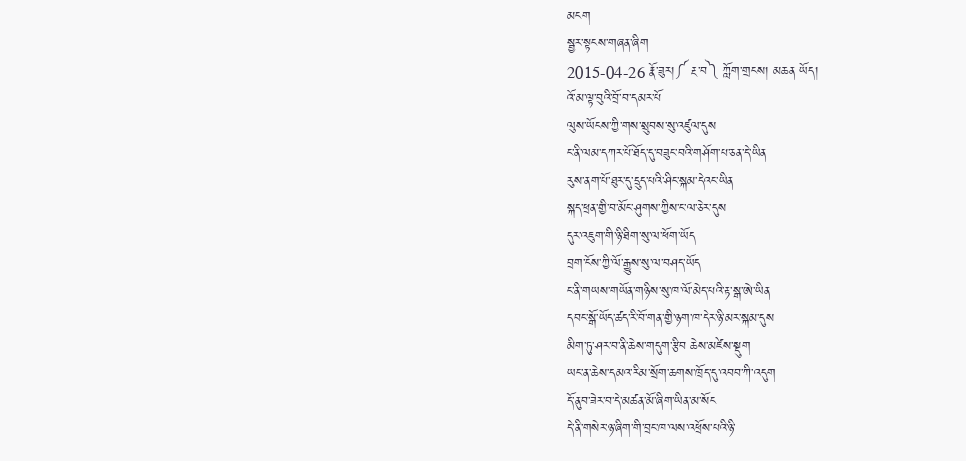མངག
སྦྱར་སྟངས་གཞན་ཞིག
2015-04-26 རྣོ་ཟུར།༼ རྔ་བ༽ ཀློག་གྲངས། མཆན ཡོད།
འོ་མ་ལྟ་བུའི་བྲོ་བ་དམར་པོ
ལུས་ཡོངས་ཀྱི་གས་སྲུབས་སུ་འཛུལ་དུས
ང་ནི་ལམ་དཀར་པོ་ཐོད་དུ་བཟུང་བའི་གཤོག་པ་ཅན་དེ་ཡིན
རུས་ནག་པོ་ཐུར་དུ་དྲུད་པའི་ཤིང་སྐམ་དེའང་ཡིན
སྐད་ཕྲན་གྱི་བ་མོང་ཤུགས་ཀྱིས་ང་ལ་ཅེར་དུས
དུར་འཇུག་གི་ཉི་ཐིག་སུ་ལ་ཕོག་ཡོད
བྲག་ངོས་ཀྱི་ལོ་རྒྱུས་སུ་ལ་བཤད་ཡོད
ང་ནི་གཡས་གཡོན་གཉིས་སུ་ཁ་ལོ་མེད་པའི་རྟ་སྒ་ཨེ་ཡིན
དབང་སྒོ་ཡོད་ཚད་རི་བོ་གན་གྱི་ཉག་ཁ་དེར་ཉི་མར་སྐམ་དུས
མིག་ཏུ་ཤར་བ་ནི་ཆེས་གདུག་རྩིབ ཆེས་མཛེས་སྡུག
ཡང་ན་ཆེས་དམའ་རིམ་སྲོག་ཆགས་ཁྲོད་དུ་འབབ་ཀི་འདུག
དོ་ནུབ་ཟེར་བ་དེ་མཚན་མོ་ཞིག་ཡིན་མ་སོང
དེ་ནི་གསེར་ཉ་ཞིག་གི་བྲང་ཁ་ལས་འཕྲོས་པའི་ཉི་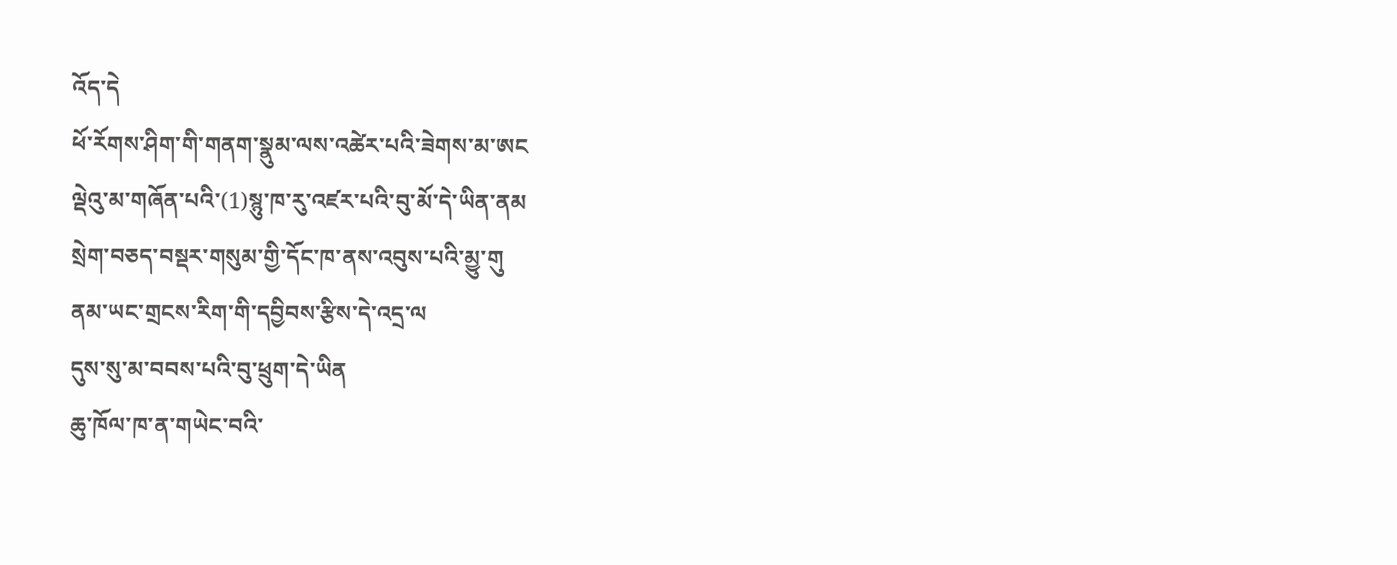འོད་དེ
ཕོ་རོགས་ཤིག་གི་གནག་སྣུམ་ལས་འཚེར་པའི་ཟེགས་མ་ཨང
ལྡེའུ་མ་གཞོན་པའི་(1)སྙུ་ཁ་རུ་འཛར་པའི་བུ་མོ་དེ་ཡིན་ནམ
སྲེག་བཅད་བསྡར་གསུམ་གྱི་དོང་ཁ་ནས་འབུས་པའི་མྱུ་གུ
ནམ་ཡང་གྲངས་རིག་གི་དབྱིབས་རྩིས་དེ་འདྲ་ལ
དུས་སུ་མ་བབས་པའི་བུ་ཕྲུག་དེ་ཡིན
ཆུ་ཁོལ་ཁ་ན་གཡེང་བའི་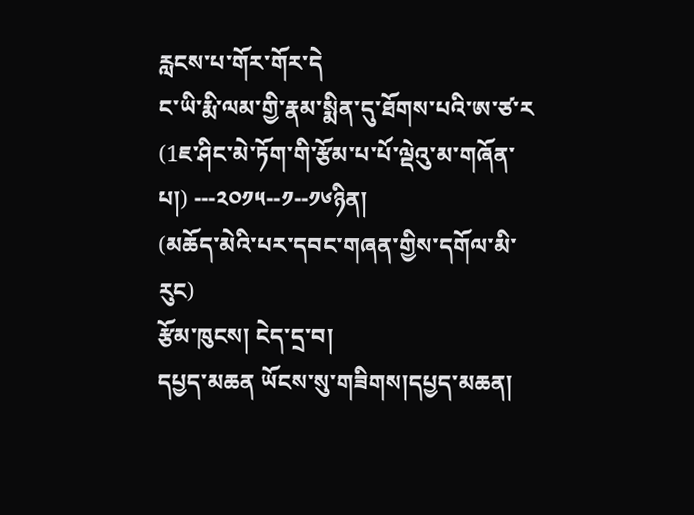རླངས་པ་གོར་གོར་དེ
ང་ཡི་རྨི་ལམ་གྱི་རྣམ་སྨིན་དུ་ཐོགས་པའི་ཨ་ཙ་ར
(1ཇ་ཤིང་མེ་ཏོག་གི་རྩོམ་པ་པོ་ལྡེའུ་མ་གཞོན་པ།) ---༢༠༡༥--༡--༡༦ཉིན།
(མཆོད་མེའི་པར་དབང་གཞན་གྱིས་དགོལ་མི་རུང)
རྩོམ་ཁུངས། ངེད་དྲ་བ།
དཔྱད་མཆན ཡོངས་སུ་གཟིགས།དཔྱད་མཆན།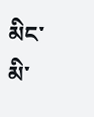མིང་མི་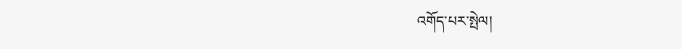འགོད་པར་སྤེལ།